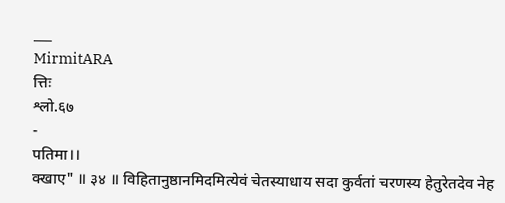___
MirmitARA
त्तिः
श्लो.६७
-
पतिमा।।
क्खाए" ॥ ३४ ॥ विहितानुष्ठानमिदमित्येवं चेतस्याधाय सदा कुर्वतां चरणस्य हेतुरेतदेव नेह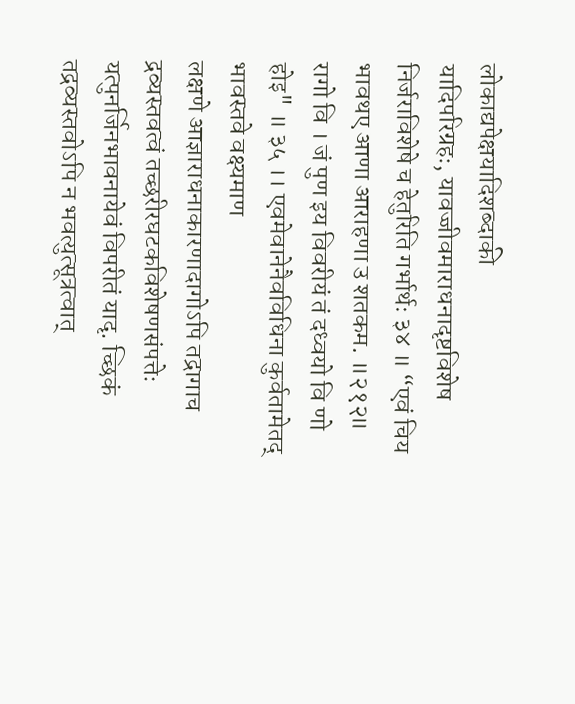लोकाद्यपेक्षयादिशब्दाकी
यादिपरिग्रहः, यावज्जीवमाराधनादृष्टविशेष निर्जराविशेषे च हेतुरिति गर्भार्थः ३४ ॥ “एवं चिय भावथए आणा आराहणा उ शतकम. ॥२१२॥ रागो वि । जं पुण इय विवरीयं तं दध्वयो वि णो होइ" ॥ ३५ ।। एवमेवानेनैवविधिना कुर्वतामेतद् भावस्तवे वक्ष्यमाण
लक्षणे आज्ञाराधनाकारणादागोऽपि तद्रागाच द्रव्यस्तवत्वं तच्छरीरघटकविशेषणसंपत्तेः यत्पुनर्जिनभावनायेवं विपरीतं यादृ. च्छिकं तद्रव्यस्तवोऽपि न भवत्युत्सूत्रत्वात्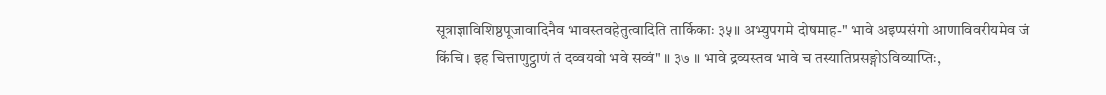सूत्राज्ञाविशिष्ठपूजावादिनैव भावस्तवहेतुत्वादिति तार्किकाः ३५॥ अभ्युपगमे दोषमाह-" भावे अइप्पसंगो आणाविवरीयमेव जं किंचि। इह चित्ताणुट्ठाणं तं दव्वयवो भवे सव्वं" ॥ ३७ ॥ भावे द्रव्यस्तव भावे च तस्यातिप्रसङ्गोऽविव्याप्तिः,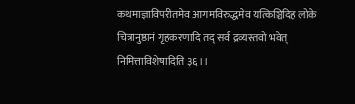कथमाज्ञाविपरीतमेव आगमविरुद्धमेव यत्किञ्चिदिह लोके चित्रानुष्ठानं गृहकरणादि तद् सर्व द्रव्यस्तवो भवेत् निमित्ताविशेषादिति ३६।।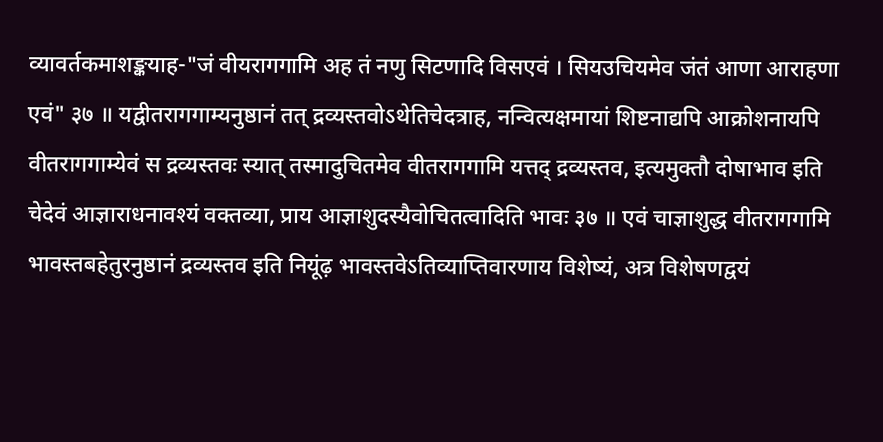व्यावर्तकमाशङ्कयाह-"जं वीयरागगामि अह तं नणु सिटणादि विसएवं । सियउचियमेव जंतं आणा आराहणा एवं" ३७ ॥ यद्वीतरागगाम्यनुष्ठानं तत् द्रव्यस्तवोऽथेतिचेदत्राह, नन्वित्यक्षमायां शिष्टनाद्यपि आक्रोशनायपि वीतरागगाम्येवं स द्रव्यस्तवः स्यात् तस्मादुचितमेव वीतरागगामि यत्तद् द्रव्यस्तव, इत्यमुक्तौ दोषाभाव इति चेदेवं आज्ञाराधनावश्यं वक्तव्या, प्राय आज्ञाशुदस्यैवोचितत्वादिति भावः ३७ ॥ एवं चाज्ञाशुद्ध वीतरागगामि भावस्तबहेतुरनुष्ठानं द्रव्यस्तव इति नियूंढ़ भावस्तवेऽतिव्याप्तिवारणाय विशेष्यं, अत्र विशेषणद्वयं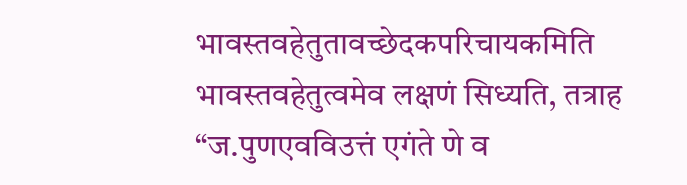भावस्तवहेतुतावच्छेदकपरिचायकमिति भावस्तवहेतुत्वमेव लक्षणं सिध्यति, तत्राह “ज.पुणएवविउत्तं एगंते णे व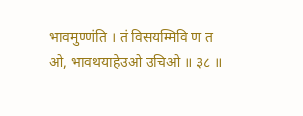भावमुण्णंति । तं विसयम्मिवि ण त ओ, भावथयाहेउओ उचिओ ॥ ३८ ॥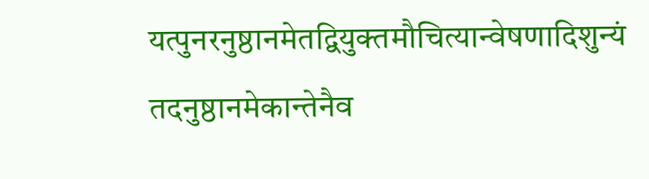यत्पुनरनुष्ठानमेतद्वियुक्तमौचित्यान्वेषणादिशुन्यं तदनुष्ठानमेकान्तेनैव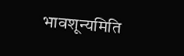भावशून्यमिति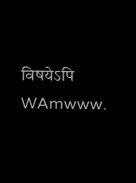विषयेऽपि
WAmwww.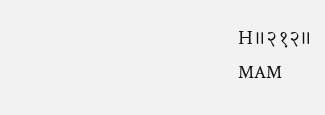H॥२१२॥
MAM